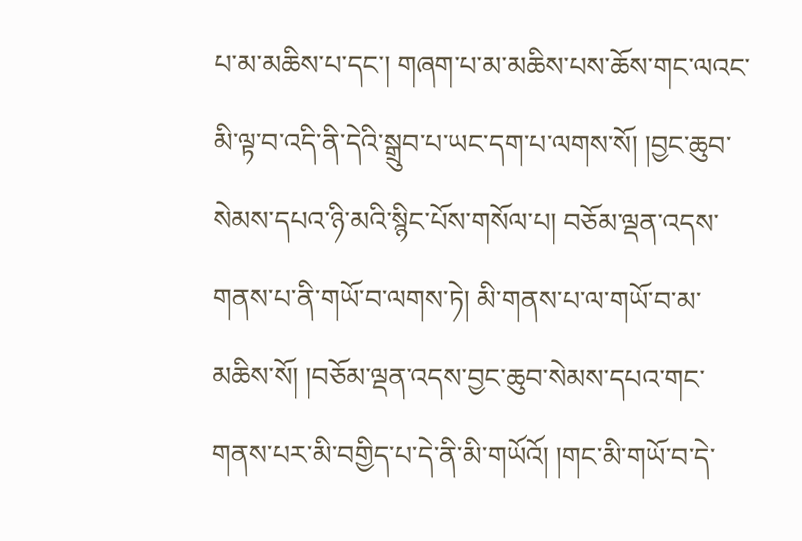པ་མ་མཆིས་པ་དང་། གཞག་པ་མ་མཆིས་པས་ཆོས་གང་ལའང་མི་ལྟ་བ་འདི་ནི་དེའི་སྒྲུབ་པ་ཡང་དག་པ་ལགས་སོ། །བྱང་ཆུབ་སེམས་དཔའ་ཉི་མའི་སྙིང་པོས་གསོལ་པ། བཅོམ་ལྡན་འདས་གནས་པ་ནི་གཡོ་བ་ལགས་ཏེ། མི་གནས་པ་ལ་གཡོ་བ་མ་མཆིས་སོ། །བཅོམ་ལྡན་འདས་བྱང་ཆུབ་སེམས་དཔའ་གང་གནས་པར་མི་བགྱིད་པ་དེ་ནི་མི་གཡོའོ། །གང་མི་གཡོ་བ་དེ་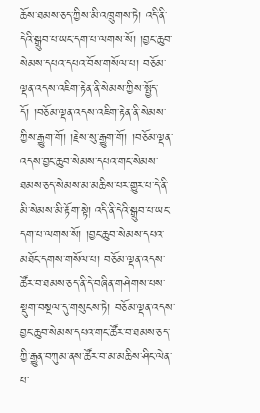ཆོས་ཐམས་ཅད་ཀྱིས་མི་འཁྲུགས་ཏེ། འདི་ནི་དེའི་སྒྲུབ་པ་ཡང་དག་པ་ལགས་སོ། །བྱང་ཆུབ་སེམས་དཔའ་དཔའ་བོས་གསོལ་པ། བཅོམ་ལྡན་འདས་འཇིག་རྟེན་ནི་སེམས་ཀྱིས་སྤྱོད་དོ། །བཅོམ་ལྡན་འདས་འཇིག་རྟེན་ནི་སེམས་ཀྱིས་རྒྱུག་གོ། །རྗེས་སུ་རྒྱུག་གོ། །བཅོམ་ལྡན་འདས་བྱང་ཆུབ་སེམས་དཔའ་གང་སེམས་ཐམས་ཅད་སེམས་མ་མཆིས་པར་གྱུར་པ་དེ་ནི་མི་སེམས་མི་རྟོག་སྟེ། འདི་ནི་དེའི་སྒྲུབ་པ་ཡང་དག་པ་ལགས་སོ། །བྱང་ཆུབ་སེམས་དཔའ་མཐོང་དགས་གསོལ་པ། བཅོམ་ལྡན་འདས་ཚོར་བ་ཐམས་ཅད་ནི་དེ་བཞིན་གཤེགས་པས་སྡུག་བསྔལ་དུ་གསུངས་ཏེ། བཅོམ་ལྡན་འདས་བྱང་ཆུབ་སེམས་དཔའ་གང་ཚོར་བ་ཐམས་ཅད་ཀྱི་རྒྱུན་བཀུམ་ནས་ཚོར་བ་མ་མཆིས་ཤིང་ལེན་པ་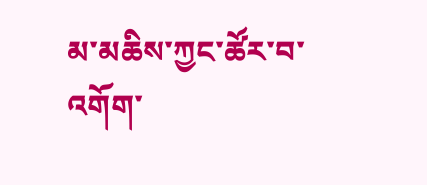མ་མཆིས་ཀྱང་ཚོར་བ་འགོག་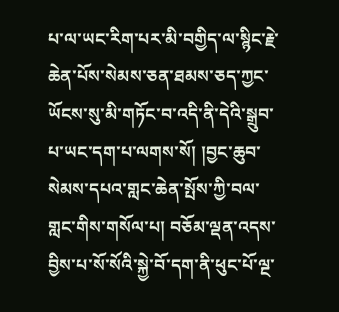པ་ལ་ཡང་རིག་པར་མི་བགྱིད་ལ་སྙིང་རྗེ་ཆེན་པོས་སེམས་ཅན་ཐམས་ཅད་ཀྱང་ཡོངས་སུ་མི་གཏོང་བ་འདི་ནི་དེའི་སྒྲུབ་པ་ཡང་དག་པ་ལགས་སོ། །བྱང་ཆུབ་སེམས་དཔའ་གླང་ཆེན་སྤོས་ཀྱི་བལ་གླང་གིས་གསོལ་པ། བཅོམ་ལྡན་འདས་བྱིས་པ་སོ་སོའི་སྐྱེ་བོ་དག་ནི་ཕུང་པོ་ལྔ་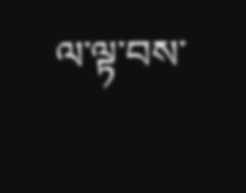ལ་ལྟ་བས་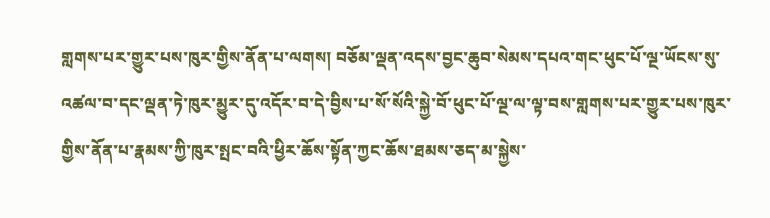གླགས་པར་གྱུར་པས་ཁུར་གྱིས་ནོན་པ་ལགས། བཅོམ་ལྡན་འདས་བྱང་ཆུབ་སེམས་དཔའ་གང་ཕུང་པོ་ལྔ་ཡོངས་སུ་འཚལ་བ་དང་ལྡན་ཏེ་ཁུར་མྱུར་དུ་འདོར་བ་དེ་བྱིས་པ་སོ་སོའི་སྐྱེ་བོ་ཕུང་པོ་ལྔ་ལ་ལྟ་བས་གླགས་པར་གྱུར་པས་ཁུར་གྱིས་ནོན་པ་རྣམས་ཀྱི་ཁུར་སྤང་བའི་ཕྱིར་ཆོས་སྟོན་ཀྱང་ཆོས་ཐམས་ཅད་མ་སྐྱེས་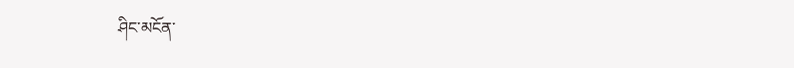ཤིང་མངོན་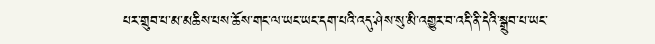པར་གྲུབ་པ་མ་མཆིས་པས་ཆོས་གང་ལ་ཡང་ཡང་དག་པའི་འདུ་ཤེས་སུ་མི་འགྱུར་བ་འདི་ནི་དེའི་སྒྲུབ་པ་ཡང་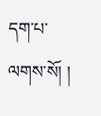དག་པ་ལགས་སོ། །